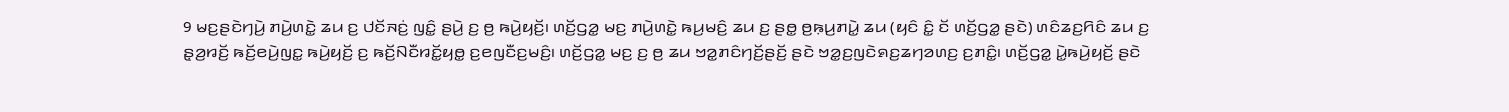9 ꤗꤢ꤬ꤔꤢꤧꤚꤣꤧ꤬ ꤊꤣꤧ꤬ꤛꤢꤧ꤭ ꤘꤣ ꤢ꤬ ꤓꤢꤩꤏꤢꤦ꤬ ꤜꤢꤨ꤭ ꤔꤣꤧ꤬ ꤢ꤬ ꤥ꤬ ꤒꤣꤧ꤬ꤟꤢꤩ꤬꤯ ꤛꤢꤩ꤬ꤞꤤ꤭ ꤗꤢ꤬ ꤊꤣꤧ꤬ꤛꤢꤧ꤭ ꤒꤣ꤬ꤗꤢꤨ꤬ ꤘꤣ ꤢ꤬ ꤔꤥ꤭ ꤥ꤬ꤒ꤫ꤣ꤬ꤊꤣꤧ꤭ ꤘꤣ (ꤟꤢꤨ ꤢꤨ꤭ ꤢꤩ ꤛꤢꤩ꤬ꤞꤤ꤭ ꤔꤢꤧ) ꤛꤢꤨꤘꤢ꤬ꤖꤢꤨ ꤘꤣ ꤢ꤬ ꤔ꤫ꤤ꤬ꤙꤢꤩ꤬ ꤒꤢꤩ꤬ꤕꤣꤧ꤬ꤜꤢ꤭ ꤒꤣꤧ꤬ꤟꤢꤩ꤬ ꤢ꤬ ꤒꤢꤩ꤬ꤡꤢꤪꤙꤢꤩ꤭ꤟꤥ꤭ ꤢ꤬ꤕꤜꤢꤪꤢ꤬ꤗꤢꤨ꤬꤯ ꤛꤢꤩ꤬ꤞꤤ꤭ ꤗꤢ꤬ ꤢ꤬ ꤥ꤬ ꤘꤣ ꤠꤤ꤭ꤊꤢꤨꤚꤢꤩ꤬ꤔꤢꤩ꤬ ꤔꤢꤧ ꤠꤤ꤭ꤢ꤬ꤜꤢꤧꤎꤢ꤬ꤘꤚꤤꤛꤢ꤬ ꤢ꤬ꤊꤢꤨ꤭꤯ ꤛꤢꤩ꤬ꤞꤤ꤭ ꤣꤧ꤭ꤒꤣꤧ꤬ꤟꤢꤩ꤬ ꤔꤢꤧ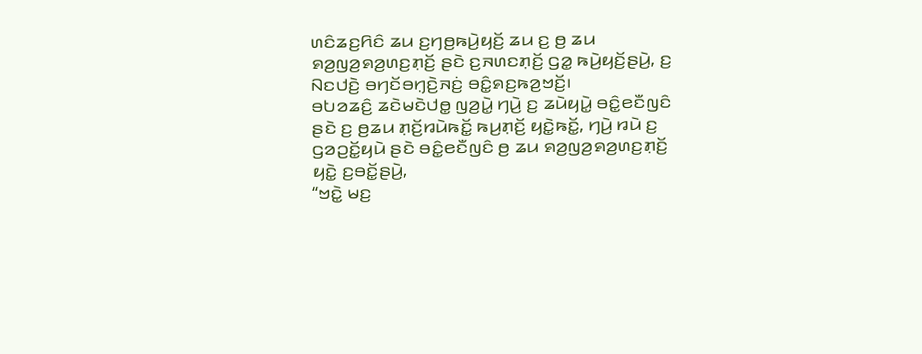ꤛꤢꤨꤘꤢ꤬ꤖꤢꤨ ꤘꤣ ꤢ꤬ꤚꤥ꤬ꤒꤣꤧ꤬ꤟꤢꤩ꤬ ꤘꤣ ꤢ꤬ ꤥ꤬ ꤘꤣ ꤎꤤ꤬ꤜꤤ꤬ꤎꤤ꤬ꤛꤢ꤬ꤊ꤫ꤢꤩ꤬ ꤔꤢꤧ ꤢ꤬ꤏꤛꤢꤊ꤫ꤢꤩ꤬ ꤞꤤ꤭ ꤒꤣꤧ꤬ꤟꤢꤩ꤬ꤔꤣꤧ꤬, ꤢ꤬ ꤡꤢꤓꤢꤧ꤬ ꤋꤚꤢꤩꤋꤚ꤫ꤢꤧ꤬ꤏꤢꤦ꤬ ꤋꤢꤨ꤭ꤎꤢ꤬ꤒꤤ꤬ꤠꤢꤩ꤬꤯
ꤋꤝꤤꤘꤢꤨ꤬ ꤘꤢꤧꤗꤢꤧꤓꤥ꤭ ꤜꤤ꤬ꤣꤧ꤭ ꤚꤣꤧ꤬ ꤢ꤬ ꤘꤣꤧꤟꤣꤧ꤭ ꤋꤢꤨ꤭ꤕꤢꤪꤜꤢꤨ ꤔꤢꤧ ꤢ꤬ ꤥ꤬ꤘꤣ ꤊ꤫ꤢꤩ꤬ꤙꤣꤧꤒꤢꤩ꤭ ꤒꤣ꤬ꤊ꤫ꤢꤩ꤬ ꤟꤢꤧ꤭ꤒꤢꤩ꤭, ꤚꤣꤧ꤬ ꤙꤣꤧ ꤢ꤬ ꤞꤤꤑꤢꤩ꤭ꤟꤣꤧ ꤔꤢꤧ ꤋꤢꤨ꤭ꤕꤢꤪꤜꤢꤨ ꤥ꤬ ꤘꤣ ꤎꤤ꤬ꤜꤤ꤬ꤎꤤ꤬ꤛꤢ꤬ꤊ꤫ꤢꤩ꤬ ꤟꤢꤧ꤭ ꤢ꤬ꤋꤢꤩ꤭ꤔꤣꤧ꤬,
“ꤠꤢꤧ꤭ ꤗꤢ꤬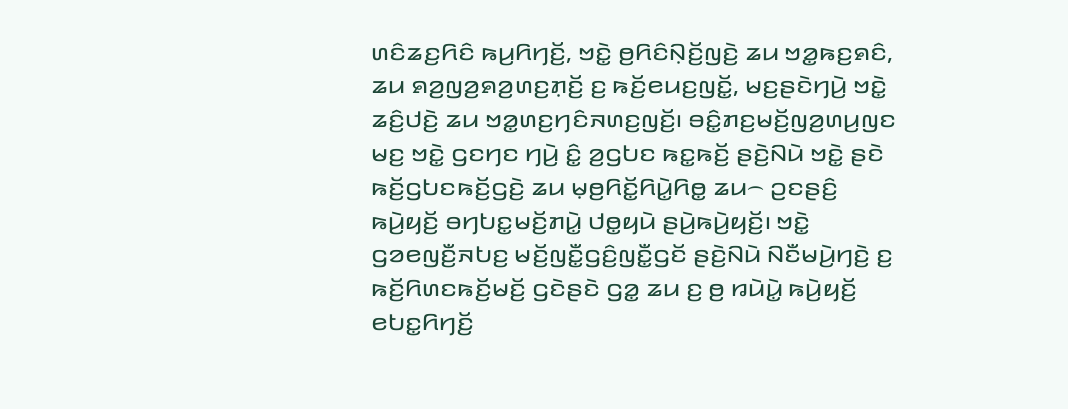ꤛꤢꤨꤘꤢ꤬ꤖꤢꤨ ꤒꤣ꤬ꤖꤚꤢꤩ꤬, ꤠꤢꤧ꤭ ꤥ꤬ꤖꤢꤨꤡ꤫ꤢꤩ꤬ꤜꤢꤧ꤬ ꤘꤣ ꤠꤤ꤭ꤒꤢ꤬ꤎꤢꤨ, ꤘꤣ ꤎꤤ꤬ꤜꤤ꤬ꤎꤤ꤬ꤛꤢ꤬ꤊ꤫ꤢꤩ꤬ ꤢ꤬ ꤒꤢꤩ꤬ꤕꤣꤢ꤬ꤜꤢꤩ꤭, ꤗꤢ꤬ꤔꤢꤧꤚꤣꤧ꤬ ꤠꤢꤧ꤭ ꤘꤢꤨ꤬ꤓꤢꤧ꤬ ꤘꤣ ꤠꤤ꤭ꤛꤢ꤬ꤚꤢꤨꤏꤛꤢ꤬ꤜꤢꤩ꤬꤯ ꤋꤢꤨ꤭ꤊꤢ꤬ꤗꤢꤩ꤬ꤜꤤ꤬ꤛꤣ꤬ꤜꤢ ꤗꤢ꤬ ꤠꤢꤧ꤭ ꤞꤢꤚꤢ ꤚꤣꤧ꤬ ꤢꤨ꤭ ꤤ꤬ꤞꤝꤢ ꤒꤢ꤭ꤒꤢꤩ꤬ ꤔꤢꤧ꤬ꤡꤣꤧ ꤠꤢꤧ꤭ ꤔꤢꤧ ꤒꤢꤩ꤬ꤞꤝꤢꤒꤢꤩ꤬ꤞꤢꤧ꤬ ꤘꤣ ꤗ꤫ꤥ꤬ꤖꤢꤩ꤭ꤖꤣꤧ꤭ꤖꤥ꤭ ꤘꤣ꤮ ꤑꤢꤔꤢꤨ꤬ ꤒꤣꤧ꤬ꤟꤢꤩ꤬ ꤋꤚꤝꤢ꤭ꤗꤢꤩ꤬ꤊꤣꤧ꤭ ꤓꤥ꤭ꤟꤣꤧ ꤔꤣꤧ꤬ꤒꤣꤧ꤬ꤟꤢꤩ꤬꤯ ꤠꤢꤧ꤭ ꤞꤤꤕꤜꤢꤪ꤬ꤏꤝꤢ꤬ ꤗꤢꤩ꤬ꤜꤢꤪ꤭ꤞꤢꤨ꤬ꤜꤢꤪ꤭ꤞꤢꤩ ꤔꤢꤧ꤬ꤡꤣꤧ ꤡꤢꤪꤗꤣꤧ꤬ꤚꤢꤧ꤬ ꤢ꤬ ꤒꤢꤩ꤬ꤖꤛꤢꤒꤢꤩ꤬ꤗꤢꤩ꤬ ꤞꤢꤧꤔꤢꤧ ꤞꤤ꤭ ꤘꤣ ꤢ꤬ ꤥ꤬ ꤙꤣꤧꤣꤧ꤭ ꤒꤣꤧ꤬ꤟꤢꤩ꤬ ꤕꤝꤢ꤭ꤖꤚꤢꤩ꤬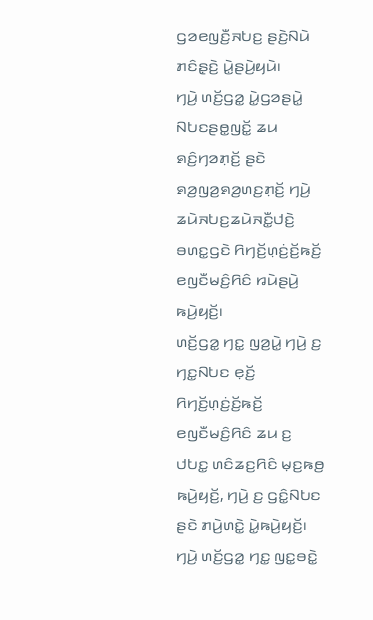ꤞꤤꤕꤜꤢꤪ꤬ꤏꤝꤢ꤬ ꤔꤢꤧ꤬ꤡꤣꤧ ꤊꤢꤨꤔ꤫ꤢꤧ꤬ ꤣꤧ꤭ꤔꤣꤧ꤬ꤟꤣꤧ꤯
ꤚꤣꤧ꤬ ꤛꤢꤩ꤬ꤞꤤ꤭ ꤣꤧ꤭ꤞꤤꤔꤣꤧ꤭ ꤡꤝꤢꤔꤥ꤭ꤜꤢꤩ꤭ ꤘꤣ ꤎꤢꤨ꤬ꤚꤤꤊ꤫ꤢꤩ꤬ ꤔꤢꤧ ꤎꤤ꤬ꤜꤤ꤬ꤎꤤ꤬ꤛꤢ꤬ꤊ꤫ꤢꤩ꤬ ꤚꤣꤧ꤬ ꤘꤣꤧꤏꤝꤢ꤬ꤘꤣꤧꤏꤢꤪ꤭ꤓꤢꤧ꤬ ꤋꤛꤢ꤭ꤞꤢꤧ ꤖꤚꤢꤩ꤬ꤛ꤫ꤢꤦ꤬ꤢꤩ꤬ꤒꤢꤩ꤬ ꤕꤜꤢꤪꤗꤢꤨ꤬ꤖꤢꤨ ꤙꤣꤧꤔꤣꤧ꤬ ꤒꤣꤧ꤬ꤟꤢꤩ꤬꤯
ꤛꤢꤩ꤬ꤞꤤ꤭ ꤚꤢ꤭ ꤜꤤ꤬ꤣꤧ꤭ ꤚꤣꤧ꤬ ꤢ꤬ ꤚꤢ꤭ꤡꤝꤢ ꤕ꤫ꤢꤩ꤬ ꤖꤚꤢꤩ꤬ꤛ꤫ꤢꤦ꤬ꤢꤩ꤬ꤒꤢꤩ꤬ ꤕꤜꤢꤪꤗꤢꤨ꤬ꤖꤢꤨ ꤘꤣ ꤢ꤬ ꤓꤝꤢ꤭ ꤛꤢꤨꤘꤢ꤬ꤖꤢꤨ ꤗ꤫ꤢ꤬ꤒꤥ꤬ ꤒꤣꤧ꤬ꤟꤢꤩ꤬, ꤚꤣꤧ꤬ ꤢ꤬ ꤞꤢꤨ꤭ꤡꤝꤢ ꤔꤢꤧ ꤊꤣꤧ꤬ꤛꤢꤧ꤭ ꤣꤧ꤭ꤒꤣꤧ꤬ꤟꤢꤩ꤬꤯ ꤚꤣꤧ꤬ ꤛꤢꤩ꤬ꤞꤤ꤭ ꤚꤢ꤭ ꤜꤢ꤭ꤋꤢꤧ꤭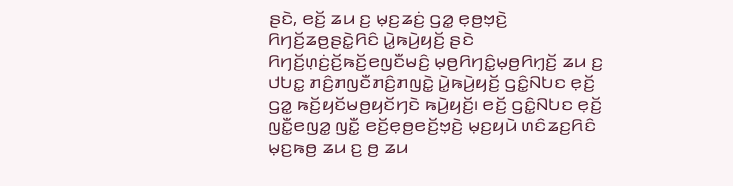ꤔꤢꤧ, ꤕꤢꤩ꤬ ꤘꤣ ꤢ꤬ ꤗ꤫ꤢ꤬ꤘꤢꤦ꤬ ꤞꤤ꤭ ꤕ꤫ꤥ꤬ꤠ꤫ꤢꤧ꤬ ꤖꤚꤢꤩ꤬ꤘꤥ꤬ꤔꤢꤧ꤭ꤖꤢꤨ ꤣꤧ꤭ꤒꤣꤧ꤬ꤟꤢꤩ꤬ ꤔꤢꤧ ꤖꤚꤢꤩ꤬ꤛ꤫ꤢꤦ꤬ꤢꤩ꤬ꤒꤢꤩ꤬ꤕꤜꤢꤪꤗꤢꤨ꤬ ꤗ꤫ꤥ꤬ꤖꤚꤢꤨ꤭ꤗ꤫ꤥ꤬ꤖꤚ꤫ꤢꤩ꤬ ꤘꤣ ꤢ꤬ ꤓꤝꤢ꤭ ꤊꤢꤨ꤬ꤊꤜꤢꤪꤊꤢꤨ꤬ꤊꤜꤢꤧ꤭ ꤣꤧ꤭ꤒꤣꤧ꤬ꤟꤢꤩ꤬ ꤞꤢꤨ꤭ꤡꤝꤢ ꤕ꤫ꤢꤩ꤬ ꤞꤤ꤭ ꤒꤢꤩ꤬ꤟꤢꤩꤗꤥ꤬ꤟꤢꤩꤚꤢꤧ ꤒꤣꤧ꤬ꤟꤢꤩ꤬꤯ ꤕꤢꤩ꤬ ꤞꤢꤨ꤭ꤡꤝꤢ ꤕ꤫ꤢꤩ꤬ ꤜꤢꤪ꤭ꤕꤜꤤ꤭ ꤜꤢꤪ꤭ ꤕꤢꤩ꤬ꤕ꤫ꤥ꤬ꤕꤢꤩ꤬ꤠ꤫ꤢꤧ꤬ ꤗ꤫ꤢ꤬ꤟꤣꤧ ꤛꤢꤨꤘꤢ꤬ꤖꤢꤨ ꤗ꤫ꤢ꤬ꤒꤥ꤬ ꤘꤣ ꤢ꤬ ꤥ꤬ ꤘꤣ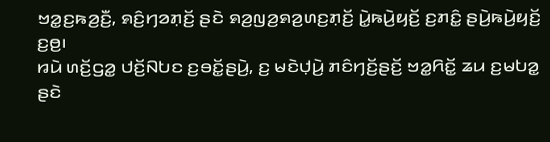ꤠꤤ꤭ꤢ꤬ꤒꤤ꤬ꤢꤪ꤬, ꤎꤢꤨ꤬ꤚꤤꤊ꤫ꤢꤩ꤬ ꤔꤢꤧ ꤎꤤ꤬ꤜꤤ꤬ꤎꤤ꤬ꤛꤢ꤬ꤊ꤫ꤢꤩ꤬ ꤣꤧ꤭ꤒꤣꤧ꤬ꤟꤢꤩ꤬ ꤢ꤬ꤊꤢꤨ꤭ ꤔꤣꤧ꤬ꤒꤣꤧ꤬ꤟꤢꤩ꤬ ꤢ꤬ꤥ꤬꤯
ꤙꤣꤧ ꤛꤢꤩ꤬ꤞꤤ꤭ ꤓꤢꤩ꤬ꤡꤝꤢ ꤢ꤬ꤋꤢꤩ꤭ꤔꤣꤧ꤬, ꤢ꤬ ꤗꤢꤧꤓ꤫ꤣꤧ꤬ ꤊꤢꤨꤚꤢꤩ꤬ꤔꤢꤩ꤬ ꤠꤤ꤭ꤖꤢꤩ꤭ ꤘꤣ ꤢ꤬ꤗꤝꤤ꤭ ꤔꤢꤧ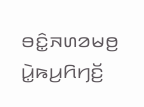ꤋꤢꤨ꤭ꤏꤛꤤꤗꤥ꤬ ꤣꤧ꤭ꤒꤣ꤬ꤖꤚꤢꤩ꤬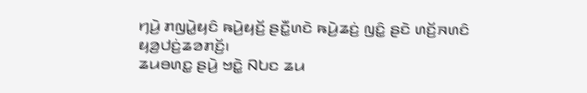ꤚꤣꤧ꤬ ꤊꤜꤣꤧ꤭ꤟꤢꤨ ꤒꤣꤧ꤬ꤟꤢꤩ꤬ ꤔꤢꤪ꤭ꤛꤢꤧ ꤒꤣꤧ꤬ꤘꤢꤦ꤬ ꤜꤢꤨ꤭ ꤔꤢꤧ ꤛꤢꤩ꤬ꤏꤛꤢꤨ ꤟꤤ꤬ꤓꤢꤦ꤬ꤘꤤꤊꤢꤩ꤬꤯
ꤘꤣꤋꤛꤢ꤭ ꤔꤣꤧ꤬ ꤠꤢꤧ꤭ ꤡꤝꤢ ꤘꤣ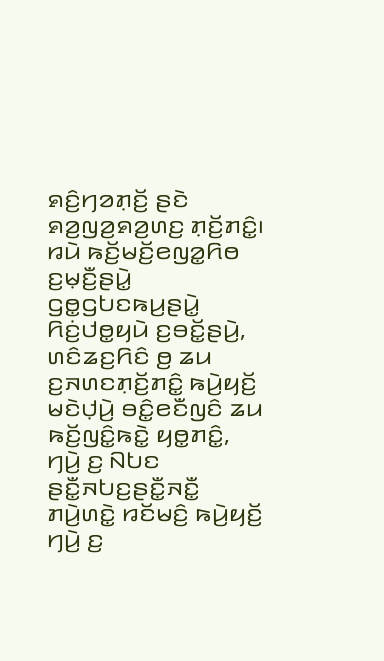ꤎꤢꤨ꤬ꤚꤤꤊ꤫ꤢꤩ꤬ ꤔꤢꤧ ꤎꤤ꤬ꤜꤤ꤬ꤎꤤ꤬ꤛꤢ꤬ ꤊ꤫ꤢꤩ꤬ꤊꤢꤨ꤭꤯
ꤙꤣꤧ ꤒꤢꤩ꤬ꤗꤢꤩ꤬ꤕꤜꤤ꤭ꤖꤥ ꤢ꤬ꤗ꤫ꤢꤪ꤬ꤔꤣꤧ꤭ ꤞꤥ꤭ꤞꤝꤢꤒꤣ꤬ꤔꤣꤧ꤭ ꤖꤢꤦ꤬ꤓꤥ꤭ꤟꤣꤧ ꤢ꤬ꤋꤢꤩ꤭ꤔꤣꤧ꤬, ꤛꤢꤨꤘꤢ꤬ꤖꤢꤨ ꤥ꤬ ꤘꤣ ꤢ꤬ꤏꤛꤢꤊ꤫ꤢꤩ꤬ꤊꤢꤨ꤭ ꤒꤣꤧ꤬ꤟꤢꤩ꤬ ꤗꤢꤧꤓ꤫ꤣꤧ꤬ ꤋꤢꤨ꤭ꤕꤢꤪꤜꤢꤨ ꤘꤣ ꤒꤢꤩ꤬ꤜꤢꤨ꤭ꤒꤢꤧ꤭ ꤟꤥ꤭ꤊꤢꤨ꤭, ꤚꤣꤧ꤬ ꤢ꤬ ꤡꤝꤢ ꤔꤢꤪ꤭ꤏꤝꤢ꤬ꤔꤢꤪ꤭ꤏꤢꤪ꤭ ꤊꤣꤧ꤬ꤛꤢꤧ꤭ ꤙꤢꤩꤗꤢꤨ꤬ ꤒꤣꤧ꤬ꤟꤢꤩ꤬ ꤚꤣꤧ꤬ ꤢ꤬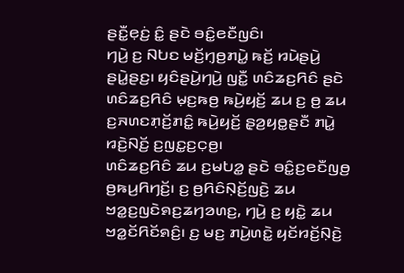ꤔꤢꤪ꤭ꤕ꤫ꤢꤦ꤬ ꤢꤨ꤭ ꤔꤢꤧ ꤋꤢꤨ꤭ꤕꤢꤪꤜꤢꤨ꤯
ꤚꤣꤧ꤬ ꤢ꤬ ꤡꤝꤢ ꤗꤢꤩ꤬ꤚ꤫ꤥ꤬ꤊꤣꤧ꤭ ꤒꤢꤩ꤬ ꤙꤣꤧꤔꤣꤧ꤬ ꤔꤣꤧ꤭ꤔꤢ꤬꤯ ꤟꤢꤨꤔꤣꤧ꤬ꤚꤣꤧ꤬ ꤜꤢꤪ꤭ ꤛꤢꤨꤘꤢ꤬ꤖꤢꤨ ꤔꤢꤧ ꤛꤢꤨꤘꤢ꤬ꤖꤢꤨ ꤗ꤫ꤢ꤬ꤒꤥ꤬ ꤒꤣꤧ꤬ꤟꤢꤩ꤬ ꤘꤣ ꤢ꤬ ꤥ꤬ ꤘꤣ ꤢ꤬ꤏꤛꤢꤊ꤫ꤢꤩ꤬ꤊꤢꤨ꤭ ꤒꤣꤧ꤬ꤟꤢꤩ꤬ ꤔ꤫ꤤ꤬ꤟꤥ꤭ꤔꤢꤪ ꤊꤣꤧ꤭ ꤙꤢꤧ꤬ꤡꤢꤩ꤬ ꤢ꤬ꤜꤢ꤭ꤢ꤬ꤍ꤫ꤥ꤬꤯
ꤛꤢꤨꤘꤢ꤬ꤖꤢꤨ ꤘꤣ ꤢ꤬ꤗꤝꤤ꤭ ꤔꤢꤧ ꤋꤢꤨ꤭ꤢ꤬ꤕꤢꤪꤜꤥ꤬ ꤥ꤬ꤒꤣ꤬ꤖꤚꤢꤩ꤬꤯ ꤢ꤬ ꤥ꤬ꤖꤢꤨꤡ꤫ꤢꤩ꤬ꤜꤢꤧ꤬ ꤘꤣ ꤠꤤ꤭ꤢ꤬ꤜꤢꤧꤎꤢ꤬ꤘꤚꤤꤛꤢ꤬, ꤚꤣꤧ꤬ ꤢ꤬ ꤟꤢꤧ꤭ ꤘꤣ ꤠꤤ꤭ꤢꤩꤖꤢꤩꤎꤢꤨ꤬꤯ ꤢ꤬ ꤗꤢ꤬ ꤊꤣꤧ꤬ꤛꤢꤧ꤭ ꤟꤢꤩꤙꤢꤩ꤬ꤡ꤫ꤢꤧ꤬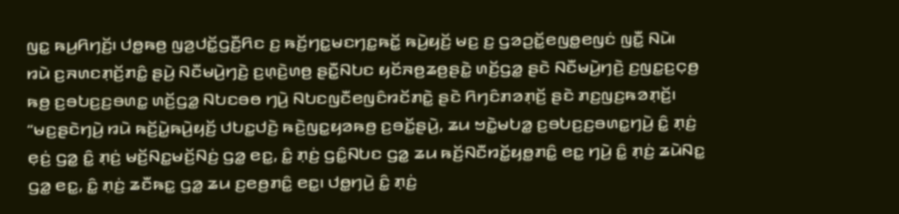ꤜꤢ꤭ ꤒꤣ꤬ꤖꤚꤢꤩ꤬꤯ ꤓꤥ꤭ꤒꤥ꤬ ꤜꤤ꤬ꤓꤢꤩ꤭ꤞꤢꤪ꤬ꤖꤢ ꤢ꤬ ꤒꤢꤩ꤬ꤚꤢ꤭ꤗꤢꤚꤢ꤭ꤒꤢꤩ꤭ ꤒꤣꤧ꤬ꤟꤢꤩ꤬ ꤗꤢ꤬ ꤢ꤬ ꤞꤤꤑꤢꤩ꤭ꤕꤜꤥ꤭ꤕꤜꤢꤦ ꤜꤢꤪ꤭ ꤡꤣꤧ꤯
ꤙꤣꤧ ꤢ꤬ꤏꤛꤢꤊ꤫ꤢꤩ꤬ꤊꤢꤨ꤭ ꤔꤣꤧ꤬ ꤡꤢꤪꤗꤣꤧ꤬ꤚꤢꤧ꤬ ꤢ꤬ꤛ꤫ꤢꤧ꤬ꤛꤥ꤬ ꤔꤢꤪ꤭ꤡꤝꤢ ꤟꤢꤩꤏꤥ꤬ꤘꤥ꤬ꤔꤢꤧ꤭ ꤛꤢꤩ꤬ꤞꤤ꤭ ꤔꤢꤧ ꤡꤢꤪꤗꤣꤧ꤬ꤚꤢꤧ꤬ ꤢ꤬ꤜꤢ꤭ꤢ꤬ꤍ꤫ꤥ꤬ ꤒꤥ꤬ ꤢ꤬ꤋꤝꤢ꤬ꤢ꤬ꤋꤛꤢ꤭ ꤛꤢꤩ꤬ꤞꤤ꤭ ꤡꤝꤢꤋꤥ ꤚꤣꤧ꤬ ꤡꤝꤢꤜꤢꤪꤕꤜꤢꤨꤙꤢꤩꤊꤢꤧ꤭ ꤔꤢꤧ ꤖꤚꤢꤨꤊꤤꤊ꤫ꤢꤩ꤬ ꤔꤢꤧ ꤊꤢ꤬ꤜꤢ꤬ꤒꤤꤊ꤫ꤢꤩ꤬꤯
“ꤗꤢ꤬ꤔꤢꤧꤚꤣꤧ꤬ ꤙꤣꤧ ꤒꤢꤩ꤬ꤣꤧ꤭ꤒꤣꤧ꤬ꤟꤢꤩ꤬ ꤓꤝꤢ꤭ꤓꤢꤧ꤬ ꤒꤢꤧ꤬ꤜꤢ꤭ꤟꤤꤒꤥ꤬ ꤢ꤬ꤋꤢꤩ꤭ꤔꤣꤧ꤬, ꤘꤣ ꤠꤢꤧ꤭ꤗꤝꤤ꤭ ꤢ꤬ꤋꤝꤢ꤬ꤢ꤬ꤋꤛꤢ꤭ꤚꤣꤧ꤬ ꤢꤨ꤭ ꤊ꤫ꤢꤦ꤬ ꤕ꤫ꤢꤦ꤬ ꤞꤤ꤭ ꤢꤨ꤭ ꤊ꤫ꤢꤦ꤬ ꤗꤢꤩ꤬ꤡꤢ꤭ꤗꤢꤩ꤬ꤡꤢꤦ꤬ ꤞꤤ꤭ ꤕꤢ꤭, ꤢꤨ꤭ ꤊ꤫ꤢꤦ꤬ ꤞꤢꤨ꤭ꤡꤝꤢ ꤞꤤ꤭ ꤘꤣ ꤒꤢꤩ꤬ꤡꤢꤪꤙꤢꤩ꤭ꤟꤥ꤭ꤊꤢꤨ꤭ ꤕꤢ꤭ ꤚꤣꤧ꤬ ꤢꤨ꤭ ꤊ꤫ꤢꤦ꤬ ꤘꤣꤧꤡꤢ꤭ ꤞꤤ꤭ ꤕꤢ꤭, ꤢꤨ꤭ ꤊ꤫ꤢꤦ꤬ ꤘꤢꤪꤒꤢ꤭ ꤞꤤ꤭ ꤘꤣ ꤢ꤬ꤕꤥ꤬ꤊꤢꤨ꤭ ꤕꤢ꤭꤯ ꤓꤥ꤭ꤚꤣꤧ꤬ ꤢꤨ꤭ ꤊ꤫ꤢꤦ꤬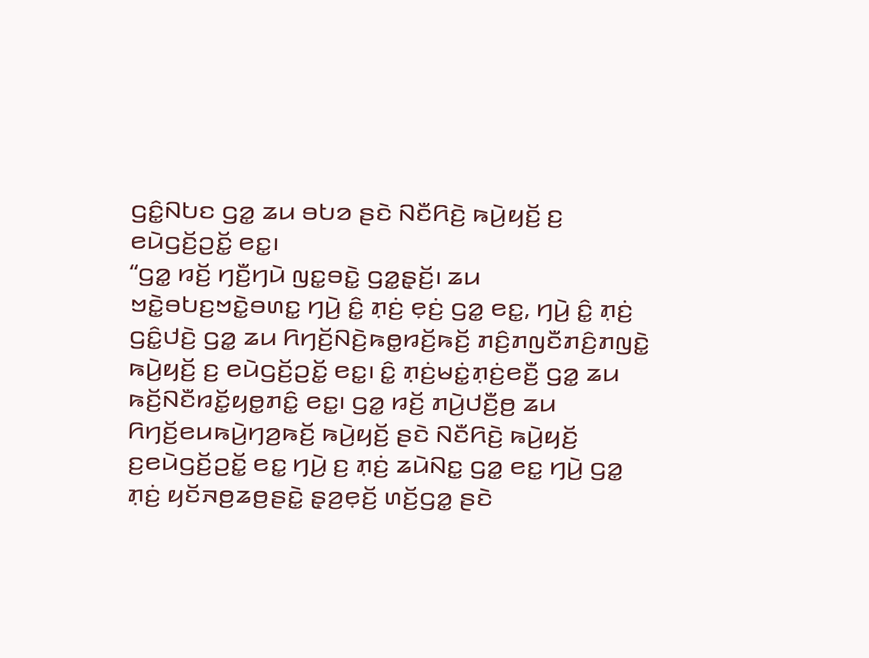ꤞꤢꤨ꤭ꤡꤝꤢ ꤞꤤ꤭ ꤘꤣ ꤋꤝꤤ ꤔꤢꤧ ꤡꤢꤪꤖꤢꤧ꤬ ꤒꤣꤧ꤬ꤟꤢꤩ꤬ ꤢ꤬ ꤕꤣꤧꤞꤢꤩ꤬ꤑꤢꤩ꤭ ꤕꤢ꤭꤯
“ꤞꤤ꤭ ꤙꤢꤩ꤬ ꤚꤢꤪ꤬ꤚꤣꤧ ꤜꤢ꤭ꤋꤢꤧ꤭ ꤞꤤ꤭ꤔ꤫ꤢꤩ꤬꤯ ꤘꤣ ꤠꤢꤧ꤭ꤋꤝꤢ꤬ꤠꤢꤧ꤭ꤋꤛꤢ꤭ ꤚꤣꤧ꤬ ꤢꤨ꤭ ꤊ꤫ꤢꤦ꤬ ꤕ꤫ꤢꤦ꤬ ꤞꤤ꤭ ꤕꤢ꤭, ꤚꤣꤧ꤬ ꤢꤨ꤭ ꤊ꤫ꤢꤦ꤬ ꤞꤢꤨ꤭ꤓꤢꤧ꤬ ꤞꤤ꤭ ꤘꤣ ꤖꤚꤢꤩ꤬ꤡꤢꤧ꤬ꤒꤥ꤭ꤙꤢꤩ꤬ꤒꤢꤩ꤬ ꤊꤢꤨ꤬ꤊꤜꤢꤪꤊꤢꤨ꤬ꤊꤜꤢꤧ꤭ ꤒꤣꤧ꤬ꤟꤢꤩ꤬ ꤢ꤬ ꤕꤣꤧꤞꤢꤩ꤬ꤑꤢꤩ꤭ ꤕꤢ꤭꤯ ꤢꤨ꤭ ꤊ꤫ꤢꤦ꤬ꤗꤢꤦ꤭ꤊ꤫ꤢꤦ꤬ꤕꤢꤪ꤬ ꤞꤤ꤭ ꤘꤣ ꤒꤢꤩ꤬ꤡꤢꤪꤙꤢꤩ꤭ꤟꤥ꤭ꤊꤢꤨ꤭ ꤕꤢ꤭꤯ ꤞꤤ꤭ ꤙꤢꤩ꤬ ꤊꤣꤧ꤬ꤓꤢꤪ꤬ꤥ꤬ ꤘꤣ ꤖꤚꤢꤩ꤬ꤕꤣꤒꤣꤧ꤬ꤚꤤ꤬ꤒꤢꤩ꤬ ꤒꤣꤧ꤬ꤟꤢꤩ꤬ ꤔꤢꤧ ꤡꤢꤪꤖꤢꤧ꤬ ꤒꤣꤧ꤬ꤟꤢꤩ꤬ ꤢ꤬ꤕꤣꤧꤞꤢꤩ꤬ꤑꤢꤩ꤭ ꤕꤢ꤭ ꤚꤣꤧ꤬ ꤢ꤬ ꤊ꤫ꤢꤦ꤬ ꤘꤣꤧꤡꤢ꤭ ꤞꤤ꤭ ꤕꤢ꤭ ꤚꤣꤧ꤬ ꤞꤤ꤭ ꤊ꤫ꤢꤦ꤬ ꤟꤢꤩꤏꤥ꤬ꤘꤥ꤬ꤔꤢꤧ꤭ ꤔ꤫ꤤ꤬ꤕ꤫ꤢꤩ꤬ ꤛꤢꤩ꤬ꤞꤤ꤭ ꤔꤢꤧ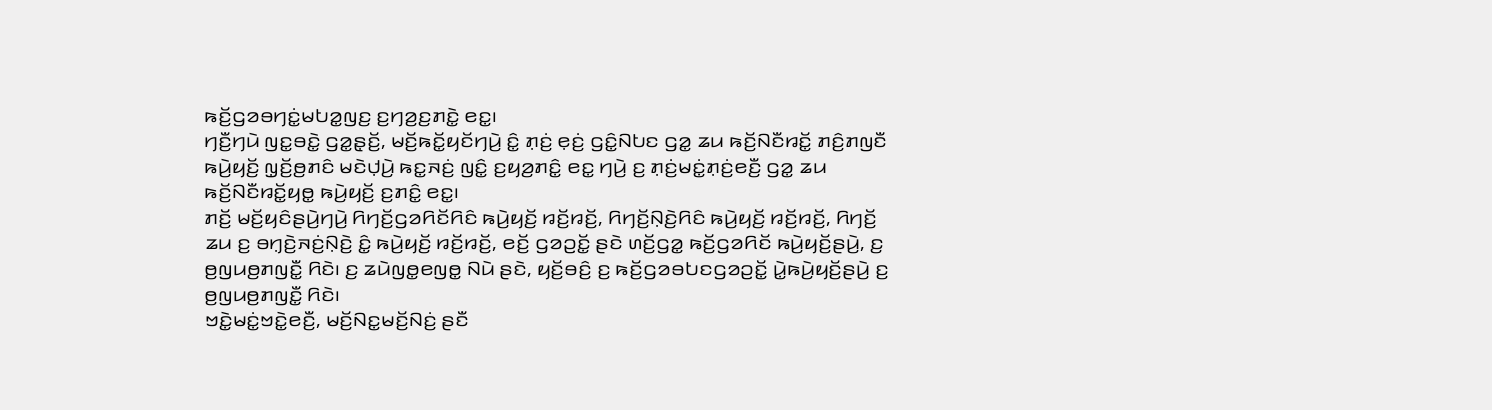ꤒꤢꤩ꤬ꤞꤤꤋꤚꤢꤦ꤭ꤗꤝꤤ꤭ꤜꤢ꤬ ꤢ꤬ꤚꤤ꤬ꤢ꤬ꤊꤢꤧ꤭ ꤕꤢ꤭꤯
ꤚꤢꤪ꤬ꤚꤣꤧ ꤜꤢ꤭ꤋꤢꤧ꤭ ꤞꤤ꤭ꤔ꤫ꤢꤩ꤬, ꤗꤢꤩ꤬ꤒꤢꤩ꤭ꤟꤢꤩꤚꤣꤧ꤬ ꤢꤨ꤭ ꤊ꤫ꤢꤦ꤬ ꤕ꤫ꤢꤦ꤬ ꤞꤢꤨ꤭ꤡꤝꤢ ꤞꤤ꤭ ꤘꤣ ꤒꤢꤩ꤬ꤡꤢꤪꤙꤢꤩ꤭ ꤊꤢꤨ꤬ꤊꤜꤢꤪ ꤒꤣꤧ꤬ꤟꤢꤩ꤬ ꤜ꤫ꤢꤩ꤬ꤥ꤬ꤊꤢꤨ ꤗꤢꤧꤓ꤫ꤣꤧ꤬ ꤒꤢ꤭ꤏꤢꤦ꤬ ꤜꤢꤨ꤭ ꤢ꤬ꤟꤤ꤬ꤊꤢꤨ꤭ ꤕꤢ꤭ ꤚꤣꤧ꤬ ꤢ꤬ ꤊ꤫ꤢꤦ꤬ꤗꤢꤦ꤭ꤊ꤫ꤢꤦ꤬ꤕꤢꤪ꤬ ꤞꤤ꤭ ꤘꤣ ꤒꤢꤩ꤬ꤡꤢꤪꤙꤢꤩ꤭ꤟꤥ꤭ ꤒꤣꤧ꤬ꤟꤢꤩ꤬ ꤢ꤬ꤊꤢꤨ꤭ ꤕꤢ꤭꤯
ꤊꤢꤩ꤬ ꤗꤢꤩ꤬ꤟꤢꤨꤔꤣꤧ꤬ꤚꤣꤧ꤬ ꤖꤚꤢꤩ꤬ꤞꤤꤖꤢꤩꤖꤢꤨ ꤒꤣꤧ꤬ꤟꤢꤩ꤬ ꤙꤢꤩ꤬ꤙꤢꤩ꤬, ꤖꤚꤢꤩ꤬ꤡ꤫ꤢꤧ꤬ꤖꤢꤨ ꤒꤣꤧ꤬ꤟꤢꤩ꤬ ꤙꤢꤩ꤬ꤙꤢꤩ꤬, ꤖꤚꤢꤩ꤬ ꤘꤣ ꤢ꤬ ꤋꤚ꤫ꤢꤧ꤬ꤏꤢꤦ꤬ꤡ꤫ꤢꤧ꤬ ꤢꤨ꤭ ꤒꤣꤧ꤬ꤟꤢꤩ꤬ ꤙꤢꤩ꤬ꤙꤢꤩ꤬, ꤕꤢꤩ꤬ ꤞꤤꤑꤢꤩ꤭ ꤔꤢꤧ ꤛꤢꤩ꤬ꤞꤤ꤭ ꤒꤢꤩ꤬ꤞꤤꤖꤢꤩ ꤒꤣꤧ꤬ꤟꤢꤩ꤬ꤔꤣꤧ꤬, ꤢ꤬ ꤥ꤬ꤜꤣꤥ꤬ꤊꤜꤢꤪ꤭ ꤖꤢꤧ꤯ ꤢ꤬ ꤘꤣꤧꤜꤥ꤭ꤕꤜꤥ꤭ ꤡꤣꤧ ꤔꤢꤧ, ꤟꤢꤩ꤬ꤋꤢꤨ꤬ ꤢ꤬ ꤒꤢꤩ꤬ꤞꤤꤋꤝꤢꤞꤤꤑꤢꤩ꤭ ꤣꤧ꤭ꤒꤣꤧ꤬ꤟꤢꤩ꤬ꤔꤣꤧ꤬ ꤢ꤬ ꤥ꤬ꤜꤣꤥ꤬ꤊꤜꤢꤪ꤭ ꤖꤢꤧ꤯
ꤠꤢꤧ꤭ꤗꤢꤦ꤭ꤠꤢꤧ꤭ꤕꤢꤪ꤬, ꤗꤢꤩ꤬ꤡꤢ꤭ꤗꤢꤩ꤬ꤡꤢꤦ꤬ ꤔꤢꤪ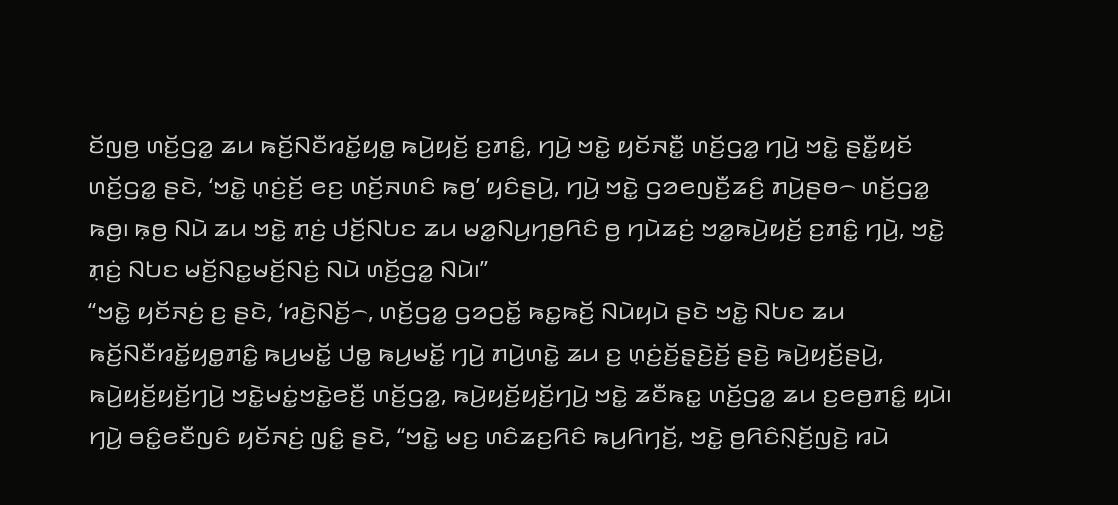ꤢꤩꤜꤥ꤬ ꤛꤢꤩ꤬ꤞꤤ꤭ ꤘꤣ ꤒꤢꤩ꤬ꤡꤢꤪꤙꤢꤩ꤭ꤟꤥ꤭ ꤒꤣꤧ꤬ꤟꤢꤩ꤬ ꤢ꤬ꤊꤢꤨ꤭, ꤚꤣꤧ꤬ ꤠꤢꤧ꤭ ꤟꤢꤩꤏꤢꤪ꤭ ꤛꤢꤩ꤬ꤞꤤ꤭ ꤚꤣꤧ꤬ ꤠꤢꤧ꤭ ꤔꤢꤪ꤭ꤟꤢꤩ ꤛꤢꤩ꤬ꤞꤤ꤭ ꤔꤢꤧ, ‘ꤠꤢꤧ꤭ ꤛ꤫ꤢꤦ꤬ꤢꤩ꤬ ꤕꤢ꤬ ꤛꤢꤩ꤬ꤏꤛꤢꤨ ꤒꤥ꤬’ ꤟꤢꤨꤔꤣꤧ꤬, ꤚꤣꤧ꤬ ꤠꤢꤧ꤭ ꤞꤤꤕꤜꤢꤪ꤬ꤘꤢꤨ꤬ ꤊꤣꤧ꤬ꤔꤥ꤮ ꤛꤢꤩ꤬ꤞꤤ꤭ ꤒꤥ꤬꤯ ꤒ꤫ꤥ꤬ ꤡꤣꤧ ꤘꤣ ꤠꤢꤧ꤭ ꤊ꤫ꤢꤦ꤬ ꤓꤢꤩ꤬ꤡꤝꤢ ꤘꤣ ꤗꤤ꤭ꤡꤣ꤬ꤚꤥ꤬ꤖꤢꤨ ꤥ꤬ ꤚꤣꤧꤘꤢꤦ꤬ ꤠꤤ꤭ꤒꤣꤧ꤬ꤟꤢꤩ꤬ ꤢ꤬ꤊꤢꤨ꤭ ꤚꤣꤧ꤬, ꤠꤢꤧ꤭ ꤊ꤫ꤢꤦ꤬ ꤡꤝꤢ ꤗꤢꤩ꤬ꤡꤢ꤭ꤗꤢꤩ꤬ꤡꤢꤦ꤬ ꤡꤣꤧ ꤛꤢꤩ꤬ꤞꤤ꤭ ꤡꤣꤧ꤯”
“ꤠꤢꤧ꤭ ꤟꤢꤩꤏꤢꤦ꤬ ꤢ꤬ ꤔꤢꤧ, ‘ꤙꤢꤧ꤬ꤡꤢꤩ꤬꤮, ꤛꤢꤩ꤬ꤞꤤ꤭ ꤞꤤꤑꤢꤩ꤭ ꤒꤢ꤭ꤒꤢꤩ꤬ ꤡꤣꤧꤟꤣꤧ ꤔꤢꤧ ꤠꤢꤧ꤭ ꤡꤝꤢ ꤘꤣ ꤒꤢꤩ꤬ꤡꤢꤪꤙꤢꤩ꤭ꤟꤥ꤭ꤊꤢꤨ꤭ ꤒꤣ꤬ꤗꤢꤩ꤭ ꤓꤥ꤭ ꤒꤣ꤬ꤗꤢꤩ꤭ ꤚꤣꤧ꤬ ꤊꤣꤧ꤬ꤛꤢꤧ꤭ ꤘꤣ ꤢ꤬ ꤛ꤫ꤢꤦ꤬ꤢꤩ꤬ꤔ꤫ꤢꤧ꤬ꤢꤩ꤬ ꤔꤢꤧ꤬ ꤒꤣꤧ꤬ꤟꤢꤩ꤬ꤔꤣꤧ꤬, ꤒꤣꤧ꤬ꤟꤢꤩ꤬ꤟꤢꤩ꤬ꤚꤣꤧ꤬ ꤠꤢꤧ꤭ꤗꤢꤦ꤭ꤠꤢꤧ꤭ꤕꤢꤪ꤬ ꤛꤢꤩ꤬ꤞꤤ꤭, ꤒꤣꤧ꤬ꤟꤢꤩ꤬ꤟꤢꤩ꤬ꤚꤣꤧ꤬ ꤠꤢꤧ꤭ ꤘꤢꤪꤒꤢ꤭ ꤛꤢꤩ꤬ꤞꤤ꤭ ꤘꤣ ꤢ꤬ꤕꤥ꤬ꤊꤢꤨ꤭ ꤟꤣꤧ꤯
ꤚꤣꤧ꤬ ꤋꤢꤨ꤭ꤕꤢꤪꤜꤢꤨ ꤟꤢꤩꤏꤢꤦ꤬ ꤜꤢꤨ꤭ ꤔꤢꤧ, “ꤠꤢꤧ꤭ ꤗꤢ꤬ ꤛꤢꤨꤘꤢ꤬ꤖꤢꤨ ꤒꤣ꤬ꤖꤚꤢꤩ꤬, ꤠꤢꤧ꤭ ꤥ꤬ꤖꤢꤨꤡ꤫ꤢꤩ꤬ꤜꤢꤧ꤬ ꤙꤣꤧ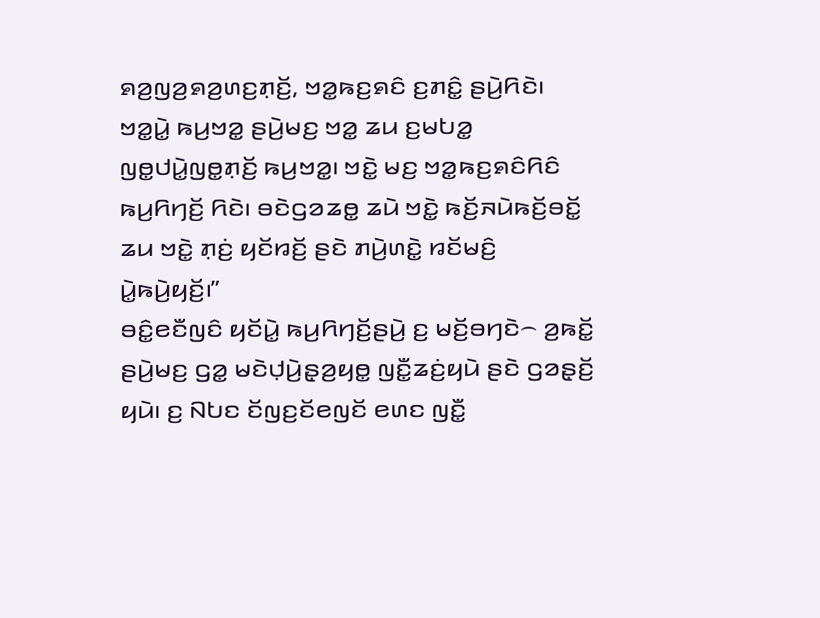ꤎꤤ꤬ꤜꤤ꤬ꤎꤤ꤬ꤛꤢ꤬ꤊ꤫ꤢꤩ꤬, ꤠꤤ꤭ꤒꤢ꤬ꤎꤢꤨ ꤢ꤬ꤊꤢꤨ꤭ ꤔꤣꤧ꤬ꤖꤢꤧ꤯ ꤠꤤ꤭ꤣꤧ꤭ ꤒꤣ꤬ꤠꤤ꤭ ꤔꤣꤧ꤬ꤗꤢ꤬ ꤠꤤ꤭ ꤘꤣ ꤢ꤬ꤗꤝꤤ꤭ ꤜꤥ꤭ꤓꤣꤧ꤭ꤜꤥ꤭ꤊ꤫ꤢꤩ꤬ ꤒꤣ꤬ꤠꤤ꤭꤯ ꤠꤢꤧ꤭ ꤗꤢ꤬ ꤠꤤ꤭ꤒꤢ꤬ꤎꤢꤨꤖꤢꤨ ꤒꤣ꤬ꤖꤚꤢꤩ꤬ ꤖꤢꤧ꤯ ꤋꤢꤧꤞꤤꤘꤥ꤭ ꤘꤣꤧ ꤠꤢꤧ꤭ ꤒꤢꤩ꤬ꤏꤣꤧꤒꤢꤩ꤬ꤋꤢꤩ꤭ ꤘꤣ ꤠꤢꤧ꤭ ꤊ꤫ꤢꤦ꤬ ꤟꤢꤩꤙꤢꤩ꤬ ꤔꤢꤧ ꤊꤣꤧ꤬ꤛꤢꤧ꤭ ꤙꤢꤩꤗꤢꤨ꤬ ꤣꤧ꤭ꤒꤣꤧ꤬ꤟꤢꤩ꤬꤯”
ꤋꤢꤨ꤭ꤕꤢꤪꤜꤢꤨ ꤟꤢꤩꤣꤧ꤭ ꤒꤣ꤬ꤖꤚꤢꤩ꤬ꤔꤣꤧ꤬ ꤢ꤬ ꤗꤢꤩ꤬ꤋꤚꤢꤧ꤮ ꤤ꤬ꤒꤢꤩ꤭ ꤔꤣꤧ꤬ꤗꤢ꤬ ꤞꤤ꤭ ꤗꤢꤧꤓ꤫ꤣꤧ꤬ꤔ꤫ꤤ꤬ꤟꤥ꤭ ꤜꤢꤪ꤭ꤘꤢꤦ꤬ꤟꤣꤧ ꤔꤢꤧ ꤞꤤꤔ꤫ꤢꤩ꤬ ꤟꤣꤧ꤯ ꤢ꤬ ꤡꤝꤢ ꤢꤩꤜꤢ꤬ꤢꤩꤕꤜꤢꤩ ꤕꤛꤢ ꤜꤢꤪ꤭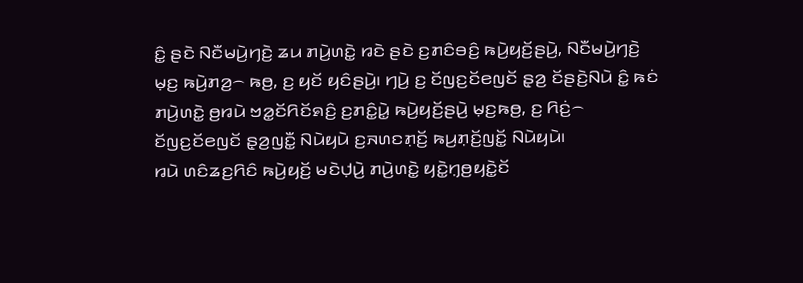ꤢꤨ꤭ ꤔꤢꤧ ꤡꤢꤪꤗꤣꤧ꤬ꤚꤢꤧ꤬ ꤘꤣ ꤊꤣꤧ꤬ꤛꤢꤧ꤭ ꤙꤢꤧ ꤔꤢꤧ ꤢ꤬ꤊꤢꤨꤋꤢꤨ꤬ ꤒꤣꤧ꤬ꤟꤢꤩ꤬ꤔꤣꤧ꤬, ꤡꤢꤪꤗꤣꤧ꤬ꤚꤢꤧ꤬ ꤗ꤫ꤢ꤬ ꤒꤣꤧ꤬ꤊꤤ꤬꤮ ꤒꤥ꤬, ꤢ꤬ ꤟꤢꤩ ꤟꤢꤨꤔꤣꤧ꤬꤯ ꤚꤣꤧ꤬ ꤢ꤬ ꤢꤩꤜꤢ꤬ꤢꤩꤕꤜꤢꤩ ꤔ꤫ꤤ꤬ ꤢꤩꤔꤢꤧ꤬ꤡꤣꤧ ꤢꤨ꤭ ꤒꤢꤦ ꤊꤣꤧ꤬ꤛꤢꤧ꤭ ꤥ꤬ꤙꤣꤧ ꤠꤤ꤭ꤢꤩꤖꤢꤩꤎꤢꤨ꤬ ꤢ꤬ꤊꤢꤨ꤭ꤣꤧ꤭ ꤒꤣꤧ꤬ꤟꤢꤩ꤬ꤔꤣꤧ꤬ ꤗ꤫ꤢ꤬ꤒꤥ꤬, ꤢ꤬ ꤖꤢꤦ꤬꤮ ꤢꤩꤜꤢ꤬ꤢꤩꤕꤜꤢꤩ ꤔ꤫ꤤ꤬ꤜꤢꤪ꤭ ꤡꤣꤧꤟꤣꤧ ꤢ꤬ꤏꤛꤢꤊ꤫ꤢꤩ꤬ ꤒꤣ꤬ꤊ꤫ꤢꤩ꤬ꤜꤢꤩ꤭ ꤡꤣꤧꤟꤣꤧ꤯
ꤙꤣꤧ ꤛꤢꤨꤘꤢ꤬ꤖꤢꤨ ꤒꤣꤧ꤬ꤟꤢꤩ꤬ ꤗꤢꤧꤓ꤫ꤣꤧ꤬ ꤊꤣꤧ꤬ꤛꤢꤧ꤭ ꤟꤢꤧ꤭ꤚ꤫ꤥ꤬ꤟꤢꤧ꤭ꤢꤩ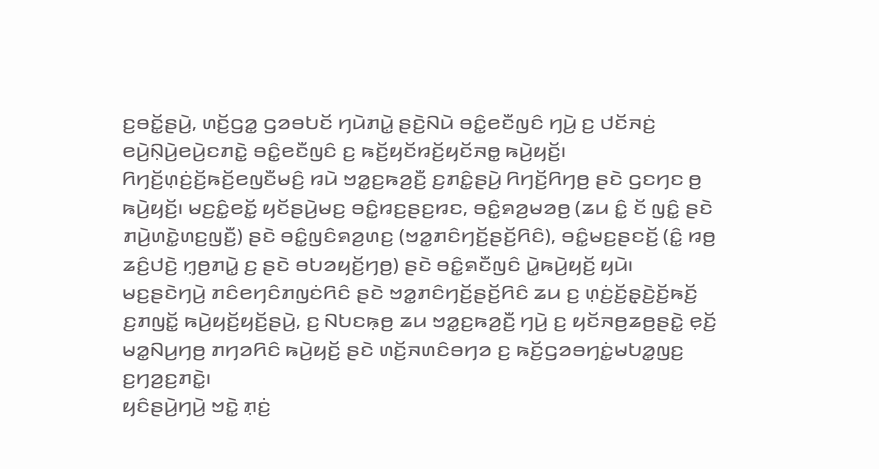ꤢ꤬ꤋꤢꤩ꤭ꤔꤣꤧ꤬, ꤛꤢꤩ꤬ꤞꤤ꤭ ꤞꤤꤋꤝꤢꤩ ꤚꤣꤧꤊꤣꤧ꤭ ꤔꤢꤧ꤬ꤡꤣꤧ ꤋꤢꤨ꤭ꤕꤢꤪꤜꤢꤨ ꤚꤣꤧ꤬ ꤢ꤬ ꤓꤢꤩꤏꤢꤦ꤬ ꤕꤣꤧ꤬ꤡ꤫ꤣꤧ꤬ꤕꤣꤧ꤬ꤢꤊꤢꤧ꤭ ꤋꤢꤨ꤭ꤕꤢꤪꤜꤢꤨ ꤢ꤬ ꤒꤢꤩ꤬ꤟꤢꤩꤙꤢꤩ꤬ꤟꤢꤩꤏꤥ꤭ ꤒꤣꤧ꤬ꤟꤢꤩ꤬꤯
ꤖꤚꤢꤩ꤬ꤛ꤫ꤢꤦ꤬ꤢꤩ꤬ꤒꤢꤩ꤬ꤕꤜꤢꤪꤗꤢꤨ꤬ ꤙꤣꤧ ꤠꤤ꤭ꤢ꤬ꤒꤤ꤬ꤢꤪ꤬ ꤢ꤬ꤊꤢꤨ꤭ꤔꤣꤧ꤬ ꤖꤚꤢꤩ꤬ꤖꤚꤥ꤬ ꤔꤢꤧ ꤞꤢꤚꤢ ꤥ꤬ ꤒꤣꤧ꤬ꤟꤢꤩ꤬꤯ ꤗꤢ꤬ꤢꤨ꤭ꤕꤢꤩ꤭ ꤟꤢꤩꤔꤣꤧ꤬ꤗꤢ꤬ ꤋꤢꤨ꤭ꤙꤢ꤬ꤔꤢ꤬ꤙꤢ, ꤋꤢꤨ꤭ꤎꤤ꤬ꤗꤤꤥ꤬ (ꤘꤣ ꤢꤨ꤭ ꤢꤩ ꤜꤢꤨ꤭ ꤔꤢꤧ ꤊꤣꤧ꤬ꤛꤢꤧ꤭ꤛꤢ꤬ꤜꤢꤪ꤬) ꤔꤢꤧ ꤋꤢꤨ꤭ꤜꤢꤨꤎꤤ꤬ꤛꤢ꤬ (ꤠꤤ꤭ꤊꤢꤨꤚꤢꤩ꤬ꤔꤢꤩ꤬ꤖꤢꤨ), ꤋꤢꤨ꤭ꤗꤢ꤬ꤔꤢꤢꤩ꤬ (ꤢꤨ꤭ ꤙꤥ꤬ ꤘꤢꤨ꤬ꤓꤢꤧ꤬ ꤚ꤫ꤥ꤬ꤊꤣꤧ꤭ ꤢ꤬ ꤔꤢꤧ ꤋꤝꤤꤟꤢꤩ꤬ꤚꤥ꤬) ꤔꤢꤧ ꤋꤢꤨ꤭ꤎꤢꤪꤜꤢꤨ ꤣꤧ꤭ꤒꤣꤧ꤬ꤟꤢꤩ꤬ ꤟꤣꤧ꤯
ꤗꤢ꤬ꤔꤢꤧꤚꤣꤧ꤬ ꤊꤢꤨꤕꤚꤢꤨꤊꤜꤢꤦꤖꤢꤨ ꤔꤢꤧ ꤠꤤ꤭ꤊꤢꤨꤚꤢꤩ꤬ꤔꤢꤩ꤬ꤖꤢꤨ ꤘꤣ ꤢ꤬ ꤛ꤫ꤢꤦ꤬ꤢꤩ꤬ꤔ꤫ꤢꤧ꤬ꤢꤩ꤬ꤒꤢꤩ꤬ ꤢ꤬ꤊꤜꤢꤩ꤭ ꤒꤣꤧ꤬ꤟꤢꤩ꤬ꤟꤢꤩ꤬ꤔꤣꤧ꤬, ꤢ꤬ ꤡꤝꤢꤒ꤫ꤥ꤬ ꤘꤣ ꤠꤤ꤭ꤢ꤬ꤒꤤ꤬ꤢꤪ꤬ ꤚꤣꤧ꤬ ꤢ꤬ ꤟꤢꤩꤏꤥ꤬ꤘꤥ꤬ꤔꤢꤧ꤭ ꤕ꤫ꤢꤩ꤬ ꤗꤤ꤭ꤡꤣ꤬ꤚꤥ꤬ ꤊꤚꤤꤖꤢꤨ ꤒꤣꤧ꤬ꤟꤢꤩ꤬ ꤔꤢꤧ ꤛꤢꤩ꤬ꤏꤛꤢꤨꤋꤚꤤ ꤢ꤬ ꤒꤢꤩ꤬ꤞꤤꤋꤚꤢꤦ꤭ꤗꤝꤤ꤭ꤜꤢ꤬ ꤢ꤬ꤚꤤ꤬ꤢ꤬ꤊꤢꤧ꤭꤯
ꤟꤢꤨꤔꤣꤧ꤬ꤚꤣꤧ꤬ ꤠꤢꤧ꤭ ꤊ꤫ꤢꤦ꤬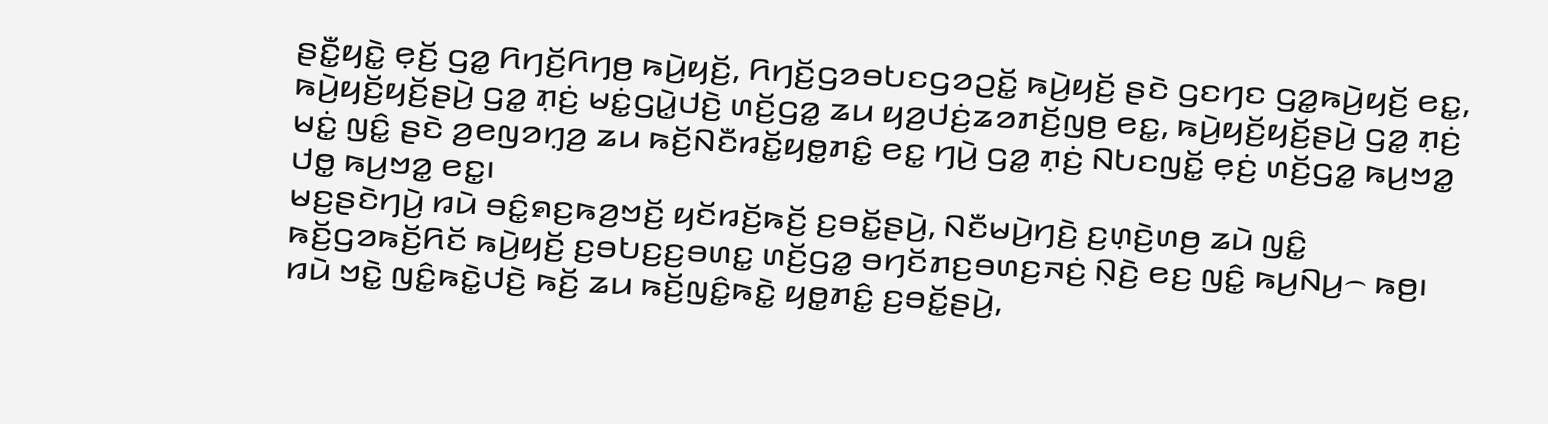ꤔꤢꤪ꤭ꤟꤢꤧ꤭ ꤕ꤫ꤢꤩ꤬ ꤞꤤ꤭ ꤖꤚꤢꤩ꤬ꤖꤚꤥ꤬ ꤒꤣꤧ꤬ꤟꤢꤩ꤬, ꤖꤚꤢꤩ꤬ꤞꤤꤋꤝꤢꤞꤤꤑꤢꤩ꤭ ꤒꤣꤧ꤬ꤟꤢꤩ꤬ ꤔꤢꤧ ꤞꤢꤚꤢ ꤞꤤ꤭ꤒꤣꤧ꤬ꤟꤢꤩ꤬ ꤕꤢ꤭, ꤒꤣꤧ꤬ꤟꤢꤩ꤬ꤟꤢꤩ꤬ꤔꤣꤧ꤬ ꤞꤤ꤭ ꤊ꤫ꤢꤦ꤬ ꤗꤢꤦ꤭ꤞꤣꤧ꤭ꤓꤢꤧ꤬ ꤛꤢꤩ꤬ꤞꤤ꤭ ꤘꤣ ꤟꤤ꤬ꤓꤢꤦ꤬ꤘꤤꤊꤢꤩ꤬ꤜꤥ꤬ ꤕꤢ꤭, ꤒꤣꤧ꤬ꤟꤢꤩ꤬ꤟꤢꤩ꤬ꤔꤣꤧ꤬ ꤞꤤ꤭ ꤊ꤫ꤢꤦ꤬ ꤗꤢꤦ꤭ ꤜꤢꤨ꤭ ꤔꤢꤧ ꤤ꤬ꤕꤜꤤꤚ꤫ꤤ꤬ ꤘꤣ ꤒꤢꤩ꤬ꤡꤢꤪꤙꤢꤩ꤭ꤟꤥ꤭ꤊꤢꤨ꤭ ꤕꤢ꤭ ꤚꤣꤧ꤬ ꤞꤤ꤭ ꤊ꤫ꤢꤦ꤬ ꤡꤝꤢꤜꤢꤩ꤭ ꤕ꤫ꤢꤦ꤬ ꤛꤢꤩ꤬ꤞꤤ꤭ ꤒꤣ꤬ꤠꤤ꤭ ꤓꤥ꤭ ꤒꤣ꤬ꤠꤤ꤭ ꤕꤢ꤭꤯
ꤗꤢ꤬ꤔꤢꤧꤚꤣꤧ꤬ ꤙꤣꤧ ꤋꤢꤨ꤭ꤎꤢ꤬ꤒꤤ꤬ꤠꤢꤩ꤬ ꤟꤢꤩꤙꤢꤩ꤬ꤒꤢꤩ꤬ ꤢ꤬ꤋꤢꤩ꤭ꤔꤣꤧ꤬, ꤡꤢꤪꤗꤣꤧ꤬ꤚꤢꤧ꤬ ꤢ꤬ꤛ꤫ꤢꤧ꤬ꤛꤥ꤬ ꤘꤣꤧ ꤜꤢꤨ꤭ ꤒꤢꤩ꤬ꤞꤤꤒꤢꤩ꤬ꤖꤢꤩ ꤒꤣꤧ꤬ꤟꤢꤩ꤬ ꤢ꤬ꤋꤝꤢ꤬ꤢ꤬ꤋꤛꤢ꤭ ꤛꤢꤩ꤬ꤞꤤ꤭ ꤋꤚꤢꤩꤊꤢ꤬ꤋꤛꤢ꤬ꤏꤢꤦ꤬ ꤡ꤫ꤢꤧ꤬ ꤕꤢ꤬ ꤜꤢꤨ꤭ ꤒꤣ꤬ꤡꤣ꤬꤮ ꤒꤥ꤬꤯
ꤙꤣꤧ ꤠꤢꤧ꤭ ꤜꤢꤨ꤭ꤒꤢꤧ꤭ꤓꤢꤧ꤬ ꤒꤢꤩ꤬ ꤘꤣ ꤒꤢꤩ꤬ꤜꤢꤨ꤭ꤒꤢꤧ꤭ ꤟꤥ꤭ꤊꤢꤨ꤭ ꤢ꤬ꤋꤢꤩ꤭ꤔꤣꤧ꤬,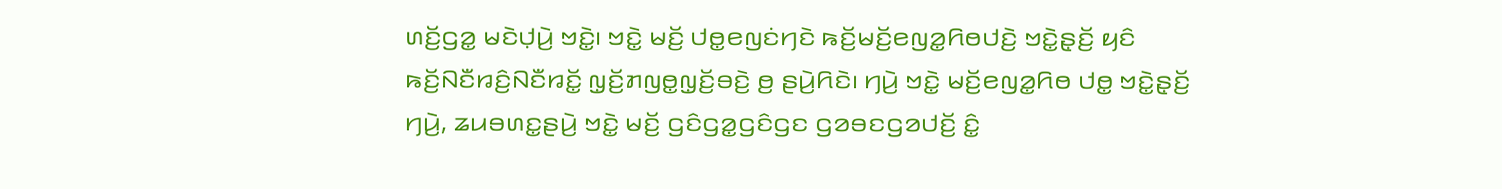ꤛꤢꤩ꤬ꤞꤤ꤭ ꤗꤢꤧꤓ꤫ꤣꤧ꤬ ꤠꤢꤧ꤭꤯ ꤠꤢꤧ꤭ ꤗꤢꤩ꤬ ꤓꤥ꤭ꤕꤜꤢꤦꤚꤢꤧ ꤒꤢꤩ꤬ꤗꤢꤩ꤬ꤕꤜꤤ꤭ꤖꤥꤓꤢꤧ꤬ ꤠꤢꤧ꤭ꤔ꤫ꤢꤩ꤬ ꤟꤢꤨ ꤒꤢꤩ꤬ꤡꤢꤪꤙꤢꤨ꤬ꤡꤢꤪꤙꤢꤩ꤭ ꤜ꤫ꤢꤩ꤬ꤊꤜꤥ꤭ꤜ꤫ꤢꤩ꤬ꤋꤢꤧ꤬ ꤥ꤬ ꤔꤣꤧ꤬ꤖꤢꤧ꤯ ꤚꤣꤧ꤬ ꤠꤢꤧ꤭ ꤗꤢꤩ꤬ꤕꤜꤤ꤭ꤖꤥ ꤓꤥ꤭ ꤠꤢꤧ꤭ꤔ꤫ꤢꤩ꤬ ꤚꤣꤧ꤬, ꤘꤣꤋꤛꤢ꤭ꤔꤣꤧ꤬ ꤠꤢꤧ꤭ ꤗꤢꤩ꤬ ꤞꤢꤨꤞꤤ꤭ꤞꤢꤨꤞꤢ ꤞꤤꤋꤢꤞꤤꤓꤢꤩ꤬ ꤢꤨ꤭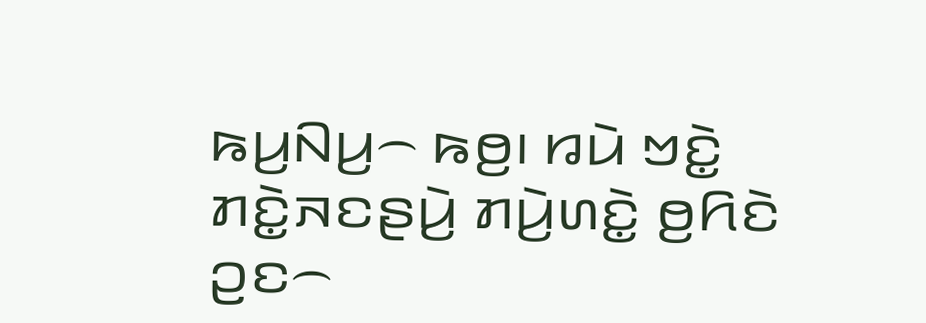ꤒꤣ꤬ꤡꤣ꤬꤮ ꤒꤥ꤬꤯ ꤙꤣꤧ ꤠꤢꤧ꤭ ꤊꤢꤧ꤭ꤏꤢꤔꤣꤧ꤬ ꤊꤣꤧ꤬ꤛꤢꤧ꤭ ꤥ꤬ꤖꤢꤧ ꤑꤢ꤮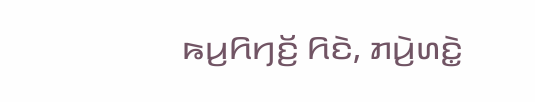ꤒꤣ꤬ꤖꤚꤢꤩ꤬ ꤖꤢꤧ, ꤊꤣꤧ꤬ꤛꤢꤧ꤭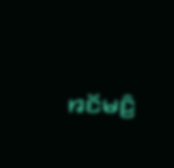ꤙꤢꤩꤗꤢꤨ꤬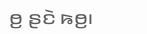ꤥ꤬ ꤔꤢꤧ ꤒꤥ꤬꤯